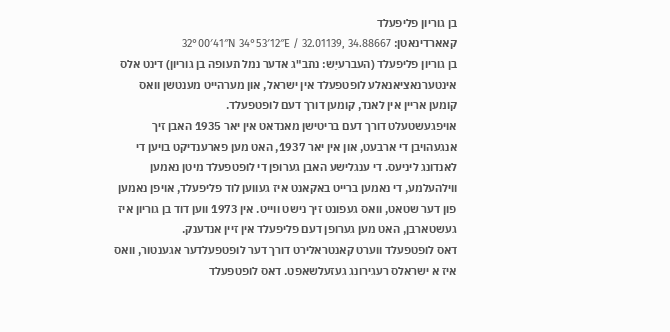בן גוריון פליפעלד
קאארדינאטן: 32°00′41″N 34°53′12″E / 32.01139, 34.88667
בן גוריון פליפעלד (העברעיִש: נתב"ג אדער נמל תעופה בן גוריון) דינט אלס אינטערנאציאנאלע לופטפעלד אין ישראל, און מערהייט מענטשן וואס קומען אריין אין לאנד, קומען דורך דעם לופטפעלד.
אויפגעשטעלט דורך דעם בריטישן מאנדאט אין יאר 1935 האבן זיך אנגעהויבן די ארבעט, און אין יאר 1937, האט מען פארענדיקט בויען די לאנדונג ליניעס. די ענגלישע האבן גערופן די לופטפעלד מיטן נאמען ווילהעלמע, די נאמען ברייט באקאנט איז געווען לוד פליפעלד, אויפן נאמען פון דער שטאט, וואס געפונט זיך נישט ווייט. אין 1973 ווען דוד בן גוריון איז געשטארבן, האט מען גערופן דעם פליפעלד אין זיין אנדענק.
דאס לופטפעלד ווערט קאנטראלירט דורך דער לופטפעלדער אגענטור, וואס איז א ישראלס רעגירונג געזעלשאפט. דאס לופטפעלד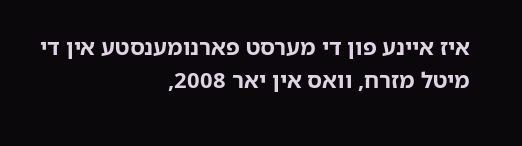איז איינע פון די מערסט פארנומענסטע אין די מיטל מזרח, וואס אין יאר 2008,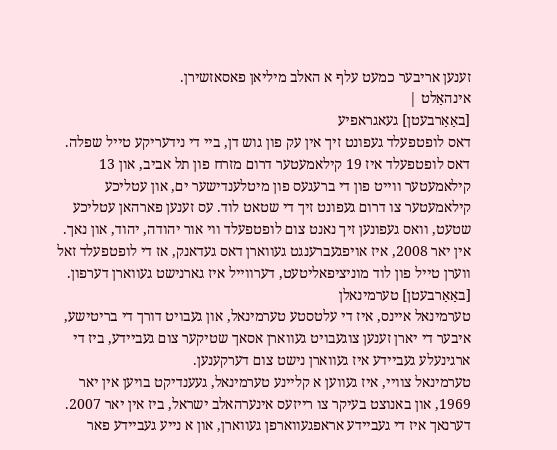זענען אריבער כמעט עלף א האלב מיליאן פאסאזשירן.
אינהאַלט |
[באַאַרבעטן] געאגראפיע
דאס לופטפעלד געפונט זיך אין עק פון גוש דן, ביי די נידעריקע טייל שפלה. דאס לופטפעלד איז 19 קילאמעטער דרום מזרח פון תל אביב, און 13 קילאמעטער ווייט פון די ברעגעס פון מיטלענדישער ים, און עטליכע קילאמעטער צו דרום געפונט זיך די שטאט לוד. עס זענען פארהאן עטליכע שטעט, וואס געפונען זיך נאנט צום לופטפעלד ווי אור יהודה, יהוד, און נאך.
אין יאר 2008, איז אויפגעברענגט געווארן דאס געדאנק, אז די לופטפעלד זאל ווערן טייל פון לוד מוניציפאליטעט, דערווייל איז גארנישט געווארן דערפון.
[באַאַרבעטן] טערמינאלן
טערמינאל איינס, איז די עלטסטע טערמינאל, און געבויט דורך די בריטישע, איבער די יארן זענען צוגעבויט געווארן אסאך שטיקער צום געביידע, ביז די ארגינעלע געביידע איז געווארן נישט צום דערקענען.
טערמינאל צוויי, איז געווען א קליינע טערמינאל, געענדיקט בויען אין יאר 1969, און באנוצט בעיקר צו רייזעס אינערהאלב ישראל, ביז אין יאר 2007. דערנאך איז די געביידע אראפגעווארפן געווארן, און א נייע געביידע פאר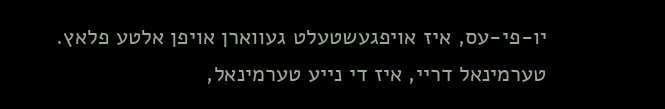יו-פי-עס, איז אויפגעשטעלט געווארן אויפן אלטע פלאץ.
טערמינאל דריי, איז די נייע טערמינאל,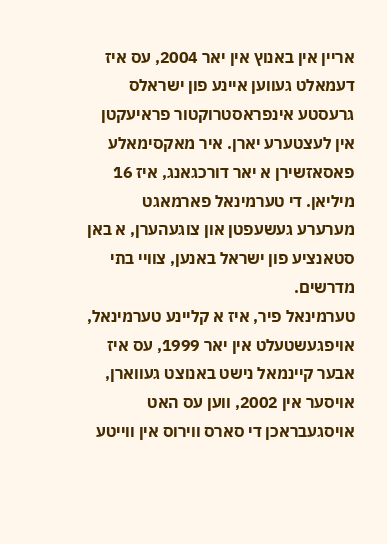אריין אין באנוץ אין יאר 2004, עס איז דעמאלט געווען איינע פון ישראלס גרעסטע אינפראסטרוקטור פראיעקטן אין לעצטערע יארן. איר מאקסימאלע פאסאזשירן א יאר דורכגאנג, איז 16 מיליאן. די טערמינאל פארמאגט מערערע געשעפטן און צוגעהערן, א באן סטאנציע פון ישראל באנען, צוויי בתי מדרשים.
טערמינאל פיר, איז א קליינע טערמינאל, אויפגעשטעלט אין יאר 1999, עס איז אבער קיינמאל נישט באנוצט געווארן, אויסער אין 2002, ווען עס האט אויסגעבראכן די סארס ווירוס אין ווייטע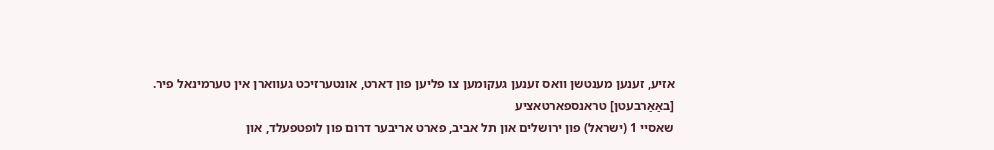אזיע, זענען מענטשן וואס זענען געקומען צו פליען פון דארט, אונטערזיכט געווארן אין טערמינאל פיר.
[באַאַרבעטן] טראנספארטאציע
שאסיי 1 (ישראל) פון ירושלים און תל אביב, פארט אריבער דרום פון לופטפעלד, און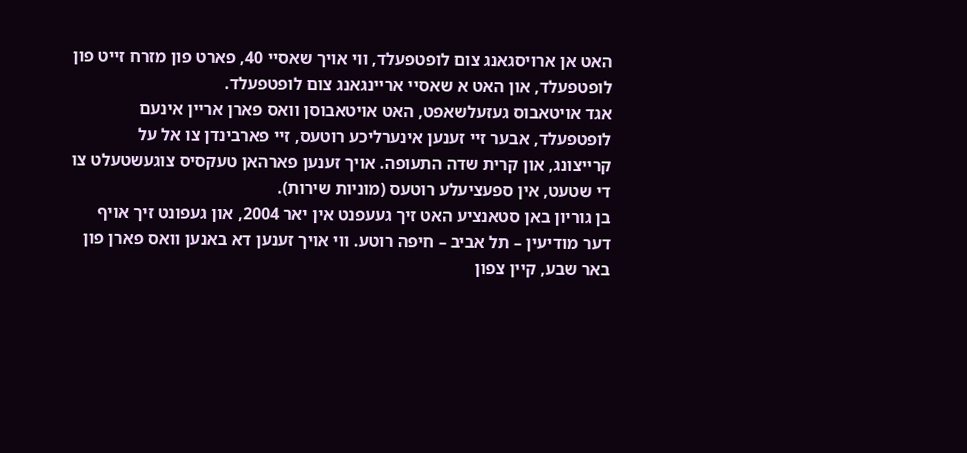האט אן ארויסגאנג צום לופטפעלד, ווי אויך שאסיי 40, פארט פון מזרח זייט פון לופטפעלד, און האט א שאסיי אריינגאנג צום לופטפעלד.
אגד אויטאבוס געזעלשאפט, האט אויטאבוסן וואס פארן אריין אינעם לופטפעלד, אבער זיי זענען אינערליכע רוטעס, זיי פארבינדן צו אל על קרייצונג, און קרית שדה התעופה. אויך זענען פארהאן טעקסיס צוגעשטעלט צו די שטעט, אין ספעציעלע רוטעס (מוניות שירות).
בן גוריון באן סטאנציע האט זיך געעפנט אין יאר 2004, און געפונט זיך אויף דער מודיעין – תל אביב – חיפה רוטע. ווי אויך זענען דא באנען וואס פארן פון באר שבע, קיין צפון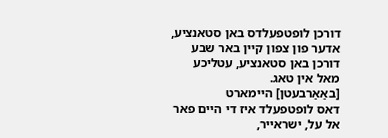דורכן לופטפעלדס באן סטאנציע, אדער פון צפון קיין באר שבע דורכן באן סטאנציע, עטליכע מאל אין טאג.
[באַאַרבעטן] היימארט
דאס לופטפעלד איז די היים פאר אל על, ישראייר,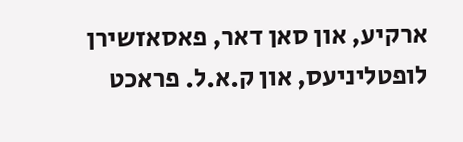ארקיע, און סאן דאר, פאסאזשירן לופטליניעס, און ק.א.ל. פראכט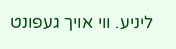ליניע. ווי אויך געפונט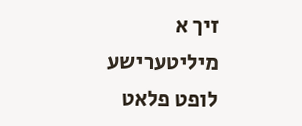זיך א מיליטערישע לופט פלאט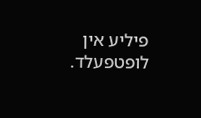פיליע אין לופטפעלד.